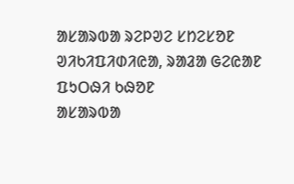ᱟᱥᱟᱨᱵᱟ ᱨᱮᱞᱣᱮ ᱥᱴᱮᱥᱚᱱ
ᱣᱤᱠᱤᱯᱤᱰᱤᱭᱟ, ᱨᱟᱲᱟ ᱜᱮᱭᱟᱱ ᱯᱩᱛᱷᱤ ᱠᱷᱚᱱ
ᱟᱥᱟᱨᱵᱟ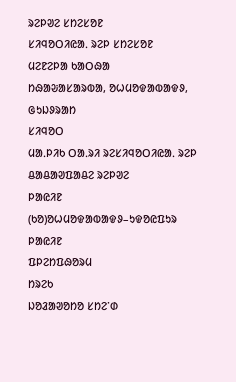ᱨᱮᱞᱣᱮ ᱥᱴᱮᱥᱚᱱ
ᱥᱤᱧᱚᱛᱤᱭᱟᱹ ᱨᱮᱞ ᱥᱴᱮᱥᱚᱱ
ᱢᱮᱱᱮᱞᱟ ᱠᱟᱛᱷᱟ
ᱴᱷᱟᱶᱟᱥᱟᱨᱵᱟ, ᱚᱦᱢᱚᱫᱟᱵᱟᱫᱽ, ᱜᱩᱡᱽᱨᱟᱴ
ᱥᱤᱧᱚᱛ
ᱢᱟᱹᱞᱤᱠ ᱛᱟᱹᱨᱤ ᱨᱮᱥᱤᱧᱚᱛᱤᱭᱟᱹ ᱨᱮᱞ
ᱪᱟᱪᱟᱣᱯᱟᱪᱮ ᱨᱮᱞᱣᱮ
ᱞᱟᱭᱤᱱ (ᱠᱚ)ᱚᱦᱢᱚᱫᱟᱵᱟᱫᱽ–ᱩᱫᱚᱭᱯᱩᱨ ᱞᱟᱭᱤᱱ
ᱯᱞᱮᱴᱯᱷᱚᱨᱢ
ᱴᱨᱮᱠ
ᱡᱚᱲᱟᱣᱚᱴᱚ ᱥᱴᱮᱸᱰ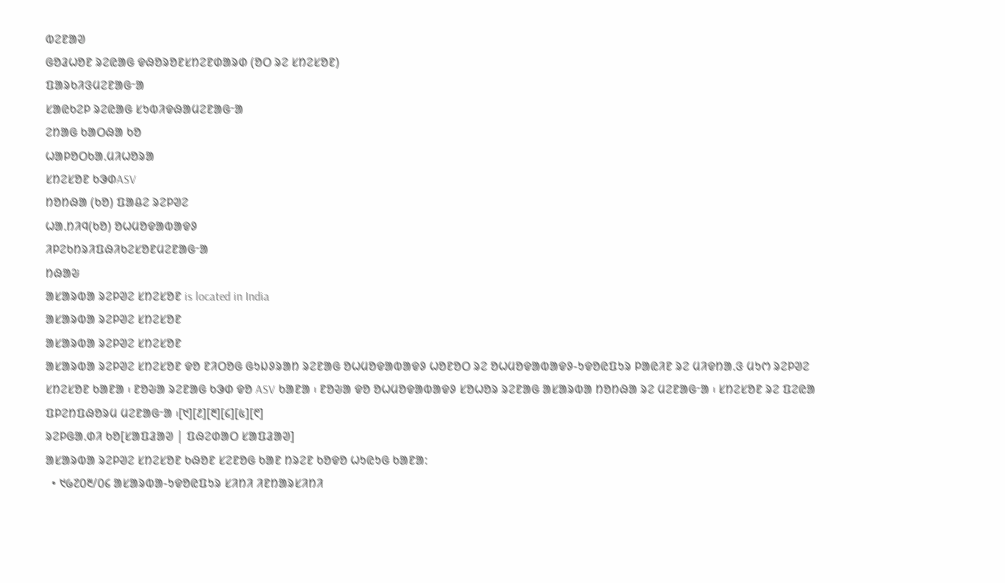ᱵᱮᱱᱟᱣ
ᱜᱚᱲᱦᱚᱱ ᱨᱮᱭᱟᱜ ᱫᱷᱚᱨᱚᱱᱥᱴᱮᱱᱰᱟᱨᱰ (ᱚᱛ ᱨᱮ ᱥᱴᱮᱥᱚᱱ)
ᱯᱟᱨᱠᱤᱝᱢᱮᱱᱟᱜᱼᱟ
ᱥᱟᱭᱠᱮᱞ ᱨᱮᱭᱟᱜ ᱥᱩᱵᱤᱫᱷᱟᱢᱮᱱᱟᱜᱼᱟ
ᱮᱴᱟᱜ ᱠᱟᱛᱷᱟ ᱠᱚ
ᱦᱟᱞᱚᱛᱠᱟᱹᱢᱤᱦᱚᱨᱟ
ᱥᱴᱮᱥᱚᱱ ᱠᱳᱰASV
ᱴᱚᱴᱷᱟ (ᱠᱚ) ᱯᱟᱪᱮ ᱨᱮᱞᱣᱮ
ᱦᱟᱹᱴᱤᱧ(ᱠᱚ) ᱚᱦᱢᱚᱫᱟᱵᱟᱫᱽ
ᱤᱞᱮᱠᱴᱨᱤᱯᱷᱤᱠᱮᱥᱚᱱᱢᱮᱱᱟᱜᱼᱟ
ᱴᱷᱟᱶ
ᱟᱥᱟᱨᱵᱟ ᱨᱮᱞᱣᱮ ᱥᱴᱮᱥᱚᱱ is located in India
ᱟᱥᱟᱨᱵᱟ ᱨᱮᱞᱣᱮ ᱥᱴᱮᱥᱚᱱ
ᱟᱥᱟᱨᱵᱟ ᱨᱮᱞᱣᱮ ᱥᱴᱮᱥᱚᱱ
ᱟᱥᱟᱨᱵᱟ ᱨᱮᱞᱣᱮ ᱥᱴᱮᱥᱚᱱ ᱫᱚ ᱱᱤᱛᱚᱜ ᱜᱩᱡᱽᱨᱟᱴ ᱨᱮᱱᱟᱜ ᱚᱦᱢᱚᱫᱟᱵᱟᱫᱽ ᱦᱚᱱᱚᱛ ᱨᱮ ᱚᱦᱢᱚᱫᱟᱵᱟᱫᱽ-ᱩᱫᱚᱭᱯᱩᱨ ᱞᱟᱭᱤᱱ ᱨᱮ ᱢᱤᱫᱴᱟᱹᱝ ᱢᱩᱬ ᱨᱮᱞᱣᱮ ᱥᱴᱮᱥᱚᱱ ᱠᱟᱱᱟ ᱾ ᱱᱚᱶᱟ ᱨᱮᱱᱟᱜ ᱠᱳᱰ ᱫᱚ ASV ᱠᱟᱱᱟ ᱾ ᱱᱚᱶᱟ ᱫᱚ ᱚᱦᱢᱚᱫᱟᱵᱟᱫᱽ ᱥᱚᱦᱚᱨ ᱨᱮᱱᱟᱜ ᱟᱥᱟᱨᱵᱟ ᱴᱚᱴᱷᱟ ᱨᱮ ᱢᱮᱱᱟᱜᱼᱟ ᱾ ᱥᱴᱮᱥᱚᱱ ᱨᱮ ᱯᱮᱭᱟ ᱯᱞᱮᱴᱯᱷᱚᱨᱢ ᱢᱮᱱᱟᱜᱼᱟ ᱾[᱑][᱒][᱓][᱔][᱕][᱖]
ᱨᱮᱞᱜᱟᱹᱰᱤ ᱠᱚ[ᱥᱟᱯᱲᱟᱣ | ᱯᱷᱮᱰᱟᱛ ᱥᱟᱯᱲᱟᱣ]
ᱟᱥᱟᱨᱵᱟ ᱨᱮᱞᱣᱮ ᱥᱴᱮᱥᱚᱱ ᱠᱷᱚᱱ ᱥᱮᱱᱚᱜ ᱠᱟᱱ ᱴᱨᱮᱱ ᱠᱚᱫᱚ ᱦᱩᱭᱩᱜ ᱠᱟᱱᱟ:
  • ᱑᱙᱗᱐᱓/᱐᱔ ᱟᱥᱟᱨᱵᱟ-ᱩᱫᱚᱭᱯᱩᱨ ᱥᱤᱴᱤ ᱤᱱᱴᱟᱨᱥᱤᱴᱤ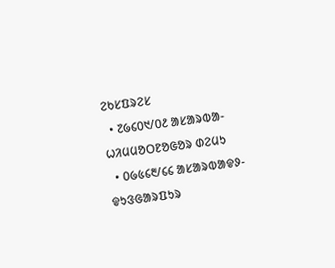ᱮᱠᱥᱯᱨᱮᱥ
  • ᱗᱙᱔᱐᱑/᱐᱒ ᱟᱥᱟᱨᱵᱟ-ᱦᱤᱢᱢᱚᱛᱱᱚᱜᱚᱨ ᱰᱮᱢᱩ
  • ᱐᱙᱕᱔᱓/᱔᱔ ᱟᱥᱟᱨᱵᱟᱫᱽ-ᱫᱩᱝᱜᱟᱨᱯᱩᱨ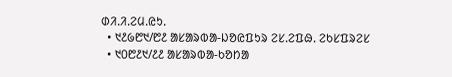ᱰᱤ.ᱤ.ᱮᱢ.ᱭᱩ.
  • ᱑᱒᱙᱘᱑/᱘᱒ ᱟᱥᱟᱨᱵᱟ-ᱡᱚᱭᱯᱩᱨ ᱮᱥ.ᱮᱯᱷ. ᱮᱠᱥᱯᱨᱮᱥ
  • ᱑᱐᱘᱒᱑/᱒᱒ ᱟᱥᱟᱨᱵᱟ-ᱠᱚᱴᱟ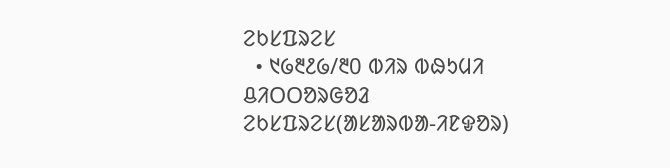ᱮᱠᱥᱯᱨᱮᱥ
  • ᱑᱙᱓᱒᱙/᱓᱐ ᱵᱤᱨ ᱵᱷᱩᱢᱤ ᱪᱤᱛᱛᱚᱨᱜᱚᱲ ᱮᱠᱥᱯᱨᱮᱥ(ᱟᱥᱟᱨᱵᱟ-ᱤᱱᱫᱚᱨ)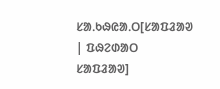ᱥᱟᱹᱠᱷᱭᱟᱹᱛ[ᱥᱟᱯᱲᱟᱣ | ᱯᱷᱮᱰᱟᱛ ᱥᱟᱯᱲᱟᱣ]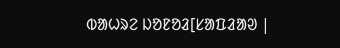ᱵᱟᱦᱨᱮ ᱡᱚᱱᱚᱲ[ᱥᱟᱯᱲᱟᱣ |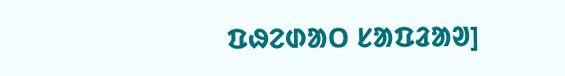ᱯᱷᱮᱰᱟᱛ ᱥᱟᱯᱲᱟᱣ]